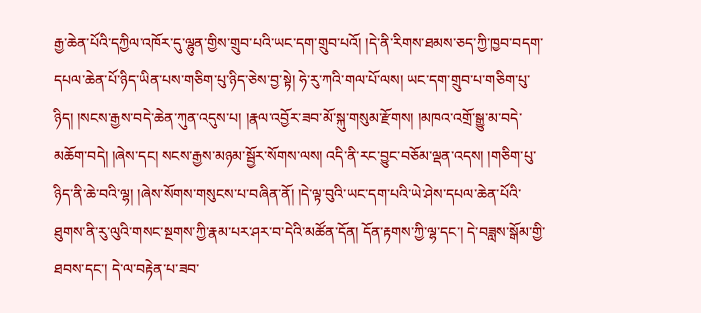རྒྱ་ཆེན་པོའི་དཀྱིལ་འཁོར་དུ་ལྷུན་གྱིས་གྲུབ་པའི་ཡང་དག་གྲུབ་པའོ། །དེ་ནི་རིགས་ཐམས་ཅད་ཀྱི་ཁྱབ་བདག་དཔལ་ཆེན་པོ་ཉིད་ཡིན་པས་གཅིག་པུ་ཉིད་ཅེས་བྱ་སྟེ། ཧེ་རུ་ཀའི་གལ་པོ་ལས། ཡང་དག་གྲུབ་པ་གཅིག་པུ་ཉིད། །སངས་རྒྱས་བདེ་ཆེན་ཀུན་འདུས་པ། །རྣལ་འབྱོར་ཟབ་མོ་སྐུ་གསུམ་རྫོགས། །མཁའ་འགྲོ་སྒྱུ་མ་བདེ་མཆོག་བདེ། །ཞེས་དང། སངས་རྒྱས་མཉམ་སྦྱོར་སོགས་ལས། འདི་ནི་རང་བྱུང་བཅོམ་ལྡན་འདས། །གཅིག་པུ་ཉིད་ནི་ཆེ་བའི་ལྷ། །ཞེས་སོགས་གསུངས་པ་བཞིན་ནོ། །དེ་ལྟ་བུའི་ཡང་དག་པའི་ཡེ་ཤེས་དཔལ་ཆེན་པོའི་ཐུགས་ནི་རུ་ལུའི་གསང་སྔགས་ཀྱི་རྣམ་པར་ཤར་བ་དེའི་མཚོན་དོན། དོན་རྟགས་ཀྱི་ལྷ་དང་། དེ་བཟླས་སྒོམ་གྱི་ཐབས་དང་། དེ་ལ་བརྟེན་པ་ཟབ་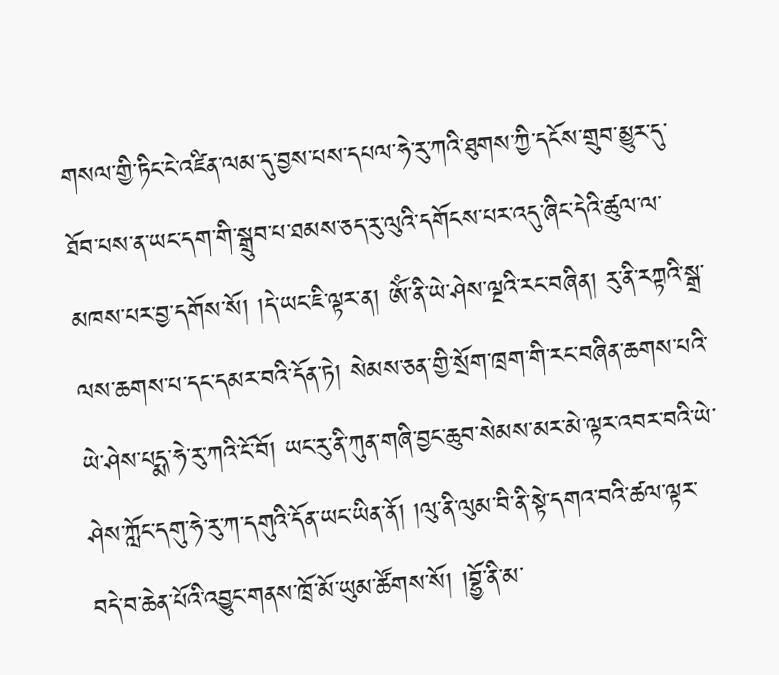གསལ་གྱི་ཏིང་ངེ་འཛིན་ལམ་དུ་བྱས་པས་དཔལ་ཧེ་རུ་ཀའི་ཐུགས་ཀྱི་དངོས་གྲུབ་མྱུར་དུ་ཐོབ་པས་ན་ཡང་དག་གི་སྒྲུབ་པ་ཐམས་ཅད་རུ་ལུའི་དགོངས་པར་འདུ་ཞིང་དེའི་ཚུལ་ལ་མཁས་པར་བྱ་དགོས་སོ། །དེ་ཡང་ཇི་ལྟར་ན། ཨོཾ་ནི་ཡེ་ཤེས་ལྔའི་རང་བཞིན། རུ་ནི་རཀྟའི་སྒྲ་ལས་ཆགས་པ་དང་དམར་བའི་དོན་ཏེ། སེམས་ཅན་གྱི་སྲོག་ཁྲག་གི་རང་བཞིན་ཆགས་པའི་ཡེ་ཤེས་པདྨ་ཧེ་རུ་ཀའི་ངོ་བོ། ཡང་རུ་ནི་ཀུན་གཞི་བྱང་ཆུབ་སེམས་མར་མེ་ལྟར་འབར་བའི་ཡེ་ཤེས་ཀློང་དགུ་ཧེ་རུ་ཀ་དགུའི་དོན་ཡང་ཡིན་ནོ། །ལུ་ནི་ལུམ་བི་ནི་སྟེ་དགའ་བའི་ཚལ་ལྟར་བདེ་བ་ཆེན་པོའི་འབྱུང་གནས་ཁྲོ་མོ་ཡུམ་ཚོགས་སོ། །བྷྱོ་ནི་མ་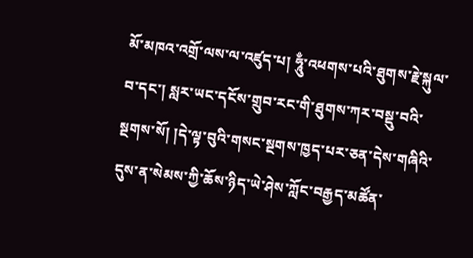མོ་མཁའ་འགྲོ་ལས་ལ་འཛུད་པ། ཧཱུྃ་འཕགས་པའི་ཐུགས་རྗེ་སྐུལ་བ་དང་། སླར་ཡང་དངོས་གྲུབ་རང་གི་ཐུགས་ཀར་བསྡུ་བའི་སྔགས་སོ། །དེ་ལྟ་བུའི་གསང་སྔགས་ཁྱད་པར་ཅན་དེས་གཞིའི་དུས་ན་སེམས་ཀྱི་ཆོས་ཉིད་ཡེ་ཤེས་ཀློང་བརྒྱད་མཚོན་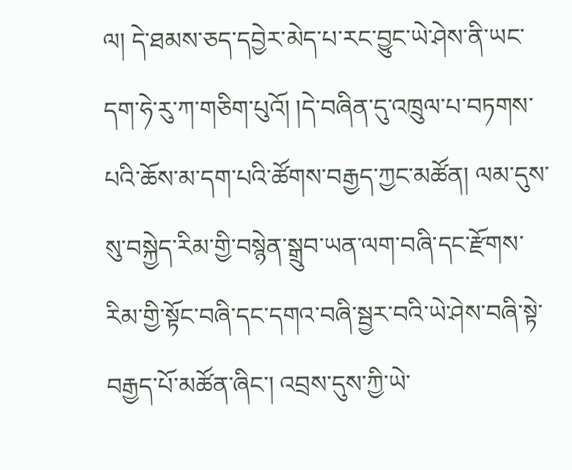ལ། དེ་ཐམས་ཅད་དབྱེར་མེད་པ་རང་བྱུང་ཡེ་ཤེས་ནི་ཡང་དག་ཧེ་རུ་ཀ་གཅིག་པུའོ། །དེ་བཞིན་དུ་འཁྲུལ་པ་བཏགས་པའི་ཆོས་མ་དག་པའི་ཚོགས་བརྒྱད་ཀྱང་མཚོན། ལམ་དུས་སུ་བསྐྱེད་རིམ་གྱི་བསྙེན་སྒྲུབ་ཡན་ལག་བཞི་དང་རྫོགས་རིམ་གྱི་སྟོང་བཞི་དང་དགའ་བཞི་སྦྱར་བའི་ཡེ་ཤེས་བཞི་སྟེ་བརྒྱད་པོ་མཚོན་ཞིང་། འབྲས་དུས་ཀྱི་ཡེ་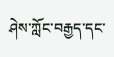ཤེས་ཀློང་བརྒྱད་དང་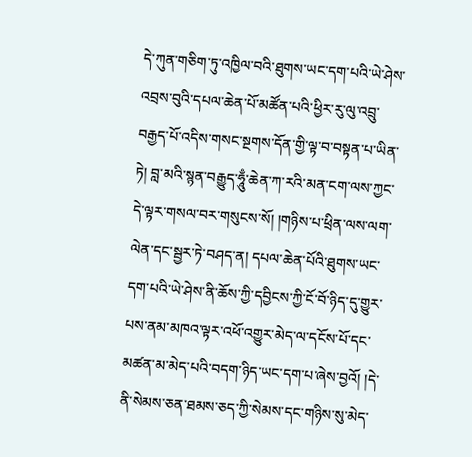དེ་ཀུན་གཅིག་ཏུ་འཁྱིལ་བའི་ཐུགས་ཡང་དག་པའི་ཡེ་ཤེས་འབྲས་བུའི་དཔལ་ཆེན་པོ་མཚོན་པའི་ཕྱིར་རུ་ལུ་འབྲུ་བརྒྱད་པོ་འདིས་གསང་སྔགས་དོན་གྱི་ལྟ་བ་བསྟན་པ་ཡིན་ཏེ། བླ་མའི་སྙན་བརྒྱུད་ཧཱུྃ་ཆེན་ཀ་རའི་མན་ངག་ལས་ཀྱང་དེ་ལྟར་གསལ་བར་གསུངས་སོ། །གཉིས་པ་ཕྲིན་ལས་ལག་ལེན་དང་སྦྱར་ཏེ་བཤད་ན། དཔལ་ཆེན་པོའི་ཐུགས་ཡང་དག་པའི་ཡེ་ཤེས་ནི་ཆོས་ཀྱི་དབྱིངས་ཀྱི་ངོ་བོ་ཉིད་དུ་གྱུར་པས་ནམ་མཁའ་ལྟར་འཕོ་འགྱུར་མེད་ལ་དངོས་པོ་དང་མཚན་མ་མེད་པའི་བདག་ཉིད་ཡང་དག་པ་ཞེས་བྱའོ། །དེ་ནི་སེམས་ཅན་ཐམས་ཅད་ཀྱི་སེམས་དང་གཉིས་སུ་མེད་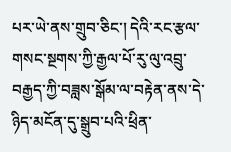པར་ཡེ་ནས་གྲུབ་ཅིང་། དེའི་རང་རྩལ་གསང་སྔགས་ཀྱི་རྒྱལ་པོ་རུ་ལུ་འབྲུ་བརྒྱད་ཀྱི་བཟླས་སྒོམ་ལ་བརྟེན་ནས་དེ་ཉིད་མངོན་དུ་སྒྲུབ་པའི་ཕྲིན་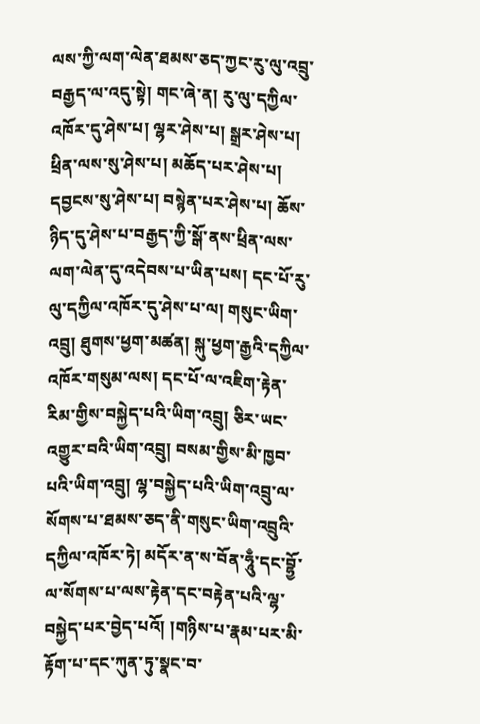ལས་ཀྱི་ལག་ལེན་ཐམས་ཅད་ཀྱང་རུ་ལུ་འབྲུ་བརྒྱད་ལ་འདུ་སྟེ། གང་ཞེ་ན། རུ་ལུ་དཀྱིལ་འཁོར་དུ་ཤེས་པ། ལྷར་ཤེས་པ། སྒྲར་ཤེས་པ། ཕྲིན་ལས་སུ་ཤེས་པ། མཆོད་པར་ཤེས་པ། དབྱངས་སུ་ཤེས་པ། བསྙེན་པར་ཤེས་པ། ཆོས་ཉིད་དུ་ཤེས་པ་བརྒྱད་ཀྱི་སྒོ་ནས་ཕྲིན་ལས་ལག་ལེན་དུ་འདེབས་པ་ཡིན་པས། དང་པོ་རུ་ལུ་དཀྱིལ་འཁོར་དུ་ཤེས་པ་ལ། གསུང་ཡིག་འབྲུ། ཐུགས་ཕྱག་མཚན། སྐུ་ཕྱག་རྒྱའི་དཀྱིལ་འཁོར་གསུམ་ལས། དང་པོ་ལ་འཇིག་རྟེན་རིམ་གྱིས་བསྐྱེད་པའི་ཡིག་འབྲུ། ཅིར་ཡང་འགྱུར་བའི་ཡིག་འབྲུ། བསམ་གྱིས་མི་ཁྱབ་པའི་ཡིག་འབྲུ། ལྷ་བསྐྱེད་པའི་ཡིག་འབྲུ་ལ་སོགས་པ་ཐམས་ཅད་ནི་གསུང་ཡིག་འབྲུའི་དཀྱིལ་འཁོར་ཏེ། མདོར་ན་ས་བོན་ཧཱུྃ་དང་བྷྱོ་ལ་སོགས་པ་ལས་རྟེན་དང་བརྟེན་པའི་ལྷ་བསྐྱེད་པར་བྱེད་པའོ། །གཉིས་པ་རྣམ་པར་མི་རྟོག་པ་དང་ཀུན་ཏུ་སྣང་བ་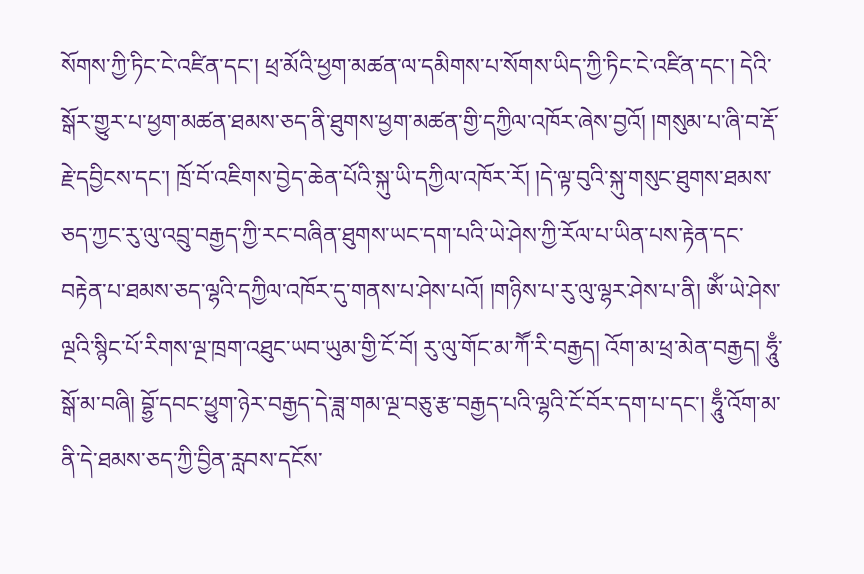སོགས་ཀྱི་ཏིང་ངེ་འཛིན་དང་། ཕྲ་མོའི་ཕྱག་མཚན་ལ་དམིགས་པ་སོགས་ཡིད་ཀྱི་ཏིང་ངེ་འཛིན་དང་། དེའི་སྒོར་གྱུར་པ་ཕྱག་མཚན་ཐམས་ཅད་ནི་ཐུགས་ཕྱག་མཚན་གྱི་དཀྱིལ་འཁོར་ཞེས་བྱའོ། །གསུམ་པ་ཞི་བ་རྡོ་རྗེ་དབྱིངས་དང་། ཁྲོ་བོ་འཇིགས་བྱེད་ཆེན་པོའི་སྐུ་ཡི་དཀྱིལ་འཁོར་རོ། །དེ་ལྟ་བུའི་སྐུ་གསུང་ཐུགས་ཐམས་ཅད་ཀྱང་རུ་ལུ་འབྲུ་བརྒྱད་ཀྱི་རང་བཞིན་ཐུགས་ཡང་དག་པའི་ཡེ་ཤེས་ཀྱི་རོལ་པ་ཡིན་པས་རྟེན་དང་བརྟེན་པ་ཐམས་ཅད་ལྷའི་དཀྱིལ་འཁོར་དུ་གནས་པ་ཤེས་པའོ། །གཉིས་པ་རུ་ལུ་ལྷར་ཤེས་པ་ནི། ཨོཾ་ཡེ་ཤེས་ལྔའི་སྙིང་པོ་རིགས་ལྔ་ཁྲག་འཐུང་ཡབ་ཡུམ་གྱི་ངོ་བོ། རུ་ལུ་གོང་མ་ཀཽ་རི་བརྒྱད། འོག་མ་ཕྲ་མེན་བརྒྱད། ཧཱུྃ་སྒོ་མ་བཞི། བྷྱོ་དབང་ཕྱུག་ཉེར་བརྒྱད་དེ་ཟླ་གམ་ལྔ་བཅུ་རྩ་བརྒྱད་པའི་ལྷའི་ངོ་བོར་དག་པ་དང་། ཧཱུྃ་འོག་མ་ནི་དེ་ཐམས་ཅད་ཀྱི་བྱིན་རླབས་དངོས་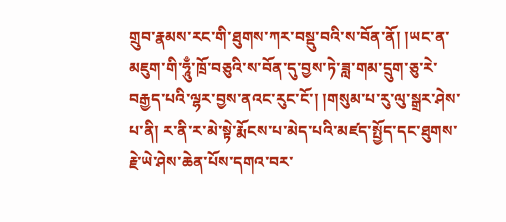གྲུབ་རྣམས་རང་གི་ཐུགས་ཀར་བསྡུ་བའི་ས་བོན་ནོ། །ཡང་ན་མཇུག་གི་ཧཱུྃ་ཁྲོ་བཅུའི་ས་བོན་དུ་བྱས་ཏེ་ཟླ་གམ་དྲུག་ཅུ་རེ་བརྒྱད་པའི་ལྷར་བྱས་ནའང་རུང་ངོ་། །གསུམ་པ་རུ་ལུ་སྒྲར་ཤེས་པ་ནི། ར་ནི་ར་མེ་སྟེ་རྨོངས་པ་མེད་པའི་མཛད་སྤྱོད་དང་ཐུགས་རྗེ་ཡེ་ཤེས་ཆེན་པོས་དགའ་བར་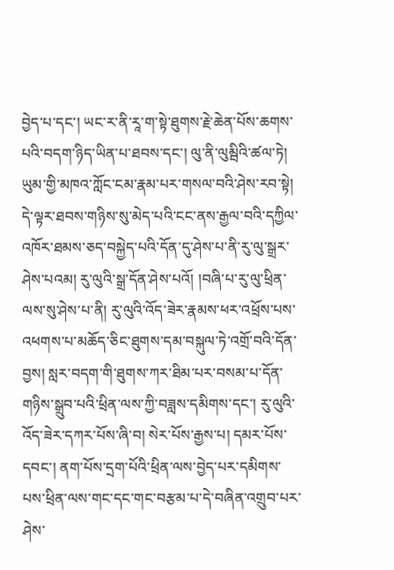བྱེད་པ་དང་། ཡང་ར་ནི་རཱ་ག་སྟེ་ཐུགས་རྗེ་ཆེན་པོས་ཆགས་པའི་བདག་ཉིད་ཡིན་པ་ཐབས་དང་། ལུ་ནི་ལུམྦིའི་ཚལ་ཏེ། ཡུམ་གྱི་མཁའ་ཀློང་ངམ་རྣམ་པར་གསལ་བའི་ཤེས་རབ་སྟེ། དེ་ལྟར་ཐབས་གཉིས་སུ་མེད་པའི་ངང་ནས་རྒྱལ་བའི་དཀྱིལ་འཁོར་ཐམས་ཅད་བསྐྱེད་པའི་དོན་དུ་ཤེས་པ་ནི་རུ་ལུ་སྒྲར་ཤེས་པའམ། རུ་ལུའི་སྒྲ་དོན་ཤེས་པའོ། །བཞི་པ་རུ་ལུ་ཕྲིན་ལས་སུ་ཤེས་པ་ནི། རུ་ལུའི་འོད་ཟེར་རྣམས་ཕར་འཕྲོས་པས་འཕགས་པ་མཆོད་ཅིང་ཐུགས་དམ་བསྐུལ་ཏེ་འགྲོ་བའི་དོན་བྱས། སླར་བདག་གི་ཐུགས་ཀར་ཐིམ་པར་བསམ་པ་དོན་གཉིས་སྒྲུབ་པའི་ཕྲིན་ལས་ཀྱི་བཟླས་དམིགས་དང་། རུ་ལུའི་འོད་ཟེར་དཀར་པོས་ཞི་བ། སེར་པོས་རྒྱས་པ། དམར་པོས་དབང་། ནག་པོས་དྲག་པོའི་ཕྲིན་ལས་བྱེད་པར་དམིགས་པས་ཕྲིན་ལས་གང་དང་གང་བརྩམ་པ་དེ་བཞིན་འགྲུབ་པར་ཤེས་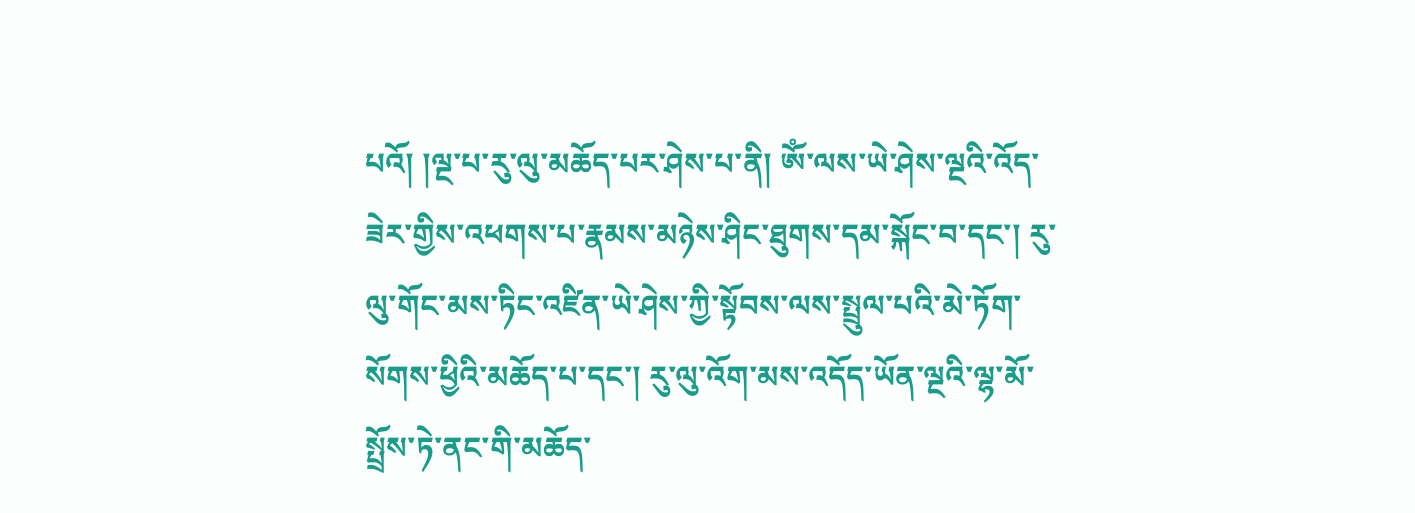པའོ། །ལྔ་པ་རུ་ལུ་མཆོད་པར་ཤེས་པ་ནི། ཨོཾ་ལས་ཡེ་ཤེས་ལྔའི་འོད་ཟེར་གྱིས་འཕགས་པ་རྣམས་མཉེས་ཤིང་ཐུགས་དམ་སྐོང་བ་དང་། རུ་ལུ་གོང་མས་ཏིང་འཛིན་ཡེ་ཤེས་ཀྱི་སྟོབས་ལས་སྤྲུལ་པའི་མེ་ཏོག་སོགས་ཕྱིའི་མཆོད་པ་དང་། རུ་ལུ་འོག་མས་འདོད་ཡོན་ལྔའི་ལྷ་མོ་སྤྲོས་ཏེ་ནང་གི་མཆོད་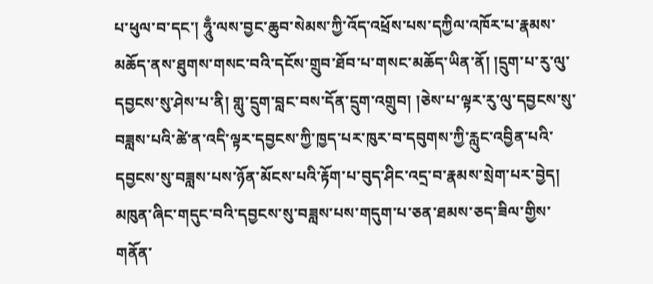པ་ཕུལ་བ་དང་། ཧཱུྃ་ལས་བྱང་ཆུབ་སེམས་ཀྱི་འོད་འཕྲོས་པས་དཀྱིལ་འཁོར་པ་རྣམས་མཆོད་ནས་ཐུགས་གསང་བའི་དངོས་གྲུབ་ཐོབ་པ་གསང་མཆོད་ཡིན་ནོ། །དྲུག་པ་རུ་ལུ་དབྱངས་སུ་ཤེས་པ་ནི། གླུ་དྲུག་བླང་བས་དོན་དྲུག་འགྲུབ། །ཅེས་པ་ལྟར་རུ་ལུ་དབྱངས་སུ་བཟླས་པའི་ཚེ་ན་འདི་ལྟར་དབྱངས་ཀྱི་ཁྱད་པར་ཁུར་བ་དབུགས་ཀྱི་རླུང་འབྱིན་པའི་དབྱངས་སུ་བཟླས་པས་ཉོན་མོངས་པའི་རྟོག་པ་བུད་ཤིང་འདྲ་བ་རྣམས་སྲེག་པར་བྱེད། མཁུན་ཞིང་གདུང་བའི་དབྱངས་སུ་བཟླས་པས་གདུག་པ་ཅན་ཐམས་ཅད་ཟིལ་གྱིས་གནོན་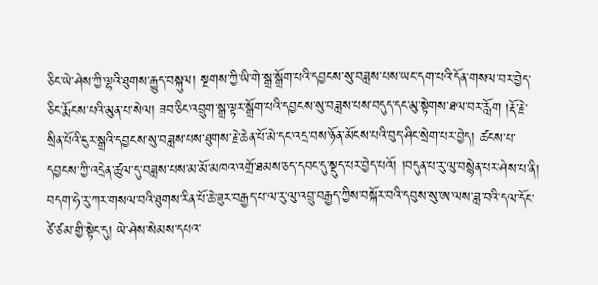ཅིང་ཡེ་ཤེས་ཀྱི་ལྷའི་ཐུགས་རྒྱུད་བསྐུལ། སྔགས་ཀྱི་ཡི་གེ་སྒྲ་སྒྲོག་པའི་དབྱངས་སུ་བཟླས་པས་ཡང་དག་པའི་དོན་གསལ་བར་བྱེད་ཅིང་རྨོངས་པའི་མུན་པ་སེལ། ཟབ་ཅིང་འབྲུག་སྒྲ་ལྟར་སྒྲོག་པའི་དབྱངས་སུ་བཟླས་པས་བདུད་དང་མུ་སྟེགས་ཐལ་བར་རློག །རྡོ་རྗེ་སྲིན་པོའི་ངུར་སྒྲའི་དབྱངས་སུ་བཟླས་པས་ཐུགས་རྗེ་ཆེན་པོ་མེ་དང་འདྲ་བས་ཉོན་མོངས་པའི་བུད་ཤིང་སྲེག་པར་བྱེད། ཚངས་པ་དབྱངས་ཀྱི་འདྲེན་ཚུལ་དུ་བཟླས་པས་མ་མོ་མཁའ་འགྲོ་ཐམས་ཅད་དབང་དུ་སྡུད་པར་བྱེད་པའོ། །བདུན་པ་རུ་ལུ་བསྙེན་པར་ཤེས་པ་ནི། བདག་ཧེ་རུ་ཀར་གསལ་བའི་ཐུགས་རིན་པོ་ཆེ་ཟུར་བརྒྱད་པ་ལ་རུ་ལུ་འབྲུ་བརྒྱད་ཀྱིས་བསྐོར་བའི་དབུས་སུ་ཨ་ལས་ཟླ་བའི་དལ་དོང་ཙེ་ཙམ་གྱི་སྟེང་དུ། ཡེ་ཤེས་སེམས་དཔའ་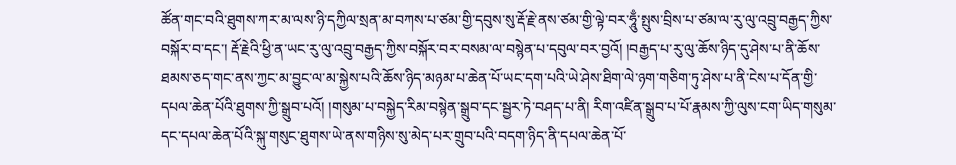ཚོན་གང་བའི་ཐུགས་ཀར་མ་ལས་ཉི་དཀྱིལ་སྲན་མ་བཀས་པ་ཙམ་གྱི་དབུས་སུ་རྡོ་རྗེ་ནས་ཙམ་གྱི་ལྟེ་བར་ཧཱུྃ་སྤུས་བྲིས་པ་ཙམ་ལ་རུ་ལུ་འབྲུ་བརྒྱད་ཀྱིས་བསྐོར་བ་དང་། རྡོ་རྗེའི་ཕྱི་ན་ཡང་རུ་ལུ་འབྲུ་བརྒྱད་ཀྱིས་བསྐོར་བར་བསམ་ལ་བསྙེན་པ་དབུལ་བར་བྱའོ། །བརྒྱད་པ་རུ་ལུ་ཆོས་ཉིད་དུ་ཤེས་པ་ནི་ཆོས་ཐམས་ཅད་གང་ནས་ཀྱང་མ་བྱུང་ལ་མ་སྐྱེས་པའི་ཆོས་ཉིད་མཉམ་པ་ཆེན་པོ་ཡང་དག་པའི་ཡེ་ཤེས་ཐིག་ལེ་ཉག་གཅིག་ཏུ་ཤེས་པ་ནི་ངེས་པ་དོན་གྱི་དཔལ་ཆེན་པོའི་ཐུགས་ཀྱི་སྒྲུབ་པའོ། །གསུམ་པ་བསྐྱེད་རིམ་བསྙེན་སྒྲུབ་དང་སྦྱར་ཏེ་བཤད་པ་ནི། རིག་འཛིན་སྒྲུབ་པ་པོ་རྣམས་ཀྱི་ལུས་ངག་ཡིད་གསུམ་དང་དཔལ་ཆེན་པོའི་སྐུ་གསུང་ཐུགས་ཡེ་ནས་གཉིས་སུ་མེད་པར་གྲུབ་པའི་བདག་ཉིད་ནི་དཔལ་ཆེན་པོ་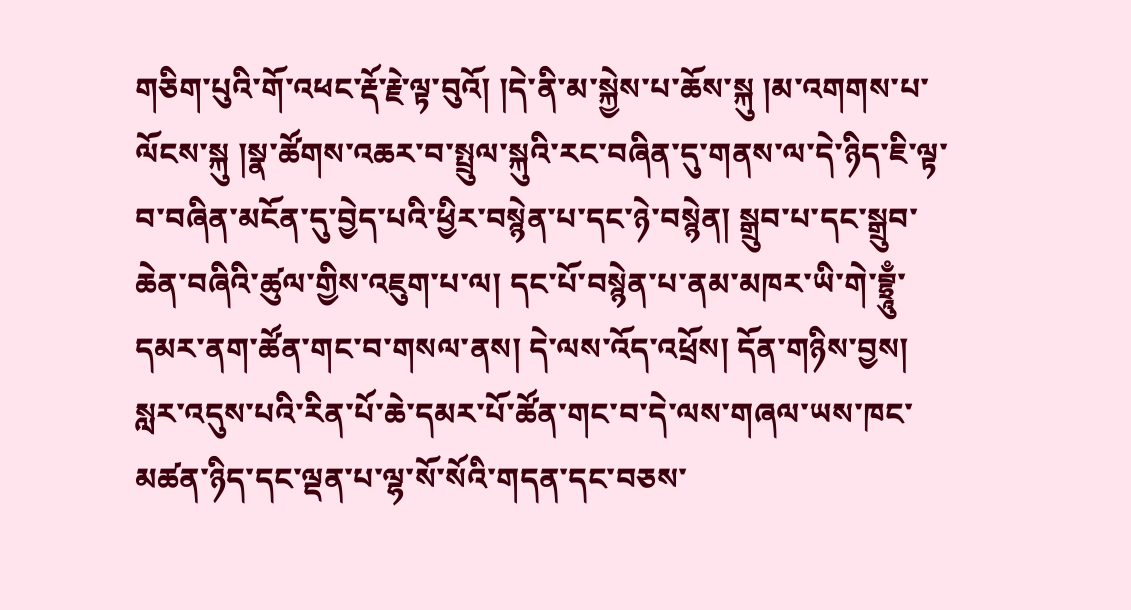གཅིག་པུའི་གོ་འཕང་རྡོ་རྗེ་ལྟ་བུའོ། །དེ་ནི་མ་སྐྱེས་པ་ཆོས་སྐུ །མ་འགགས་པ་ལོངས་སྐུ །སྣ་ཚོགས་འཆར་བ་སྤྲུལ་སྐུའི་རང་བཞིན་དུ་གནས་ལ་དེ་ཉིད་ཇི་ལྟ་བ་བཞིན་མངོན་དུ་བྱེད་པའི་ཕྱིར་བསྙེན་པ་དང་ཉེ་བསྙེན། སྒྲུབ་པ་དང་སྒྲུབ་ཆེན་བཞིའི་ཚུལ་གྱིས་འཇུག་པ་ལ། དང་པོ་བསྙེན་པ་ནམ་མཁར་ཡི་གེ་བྷྲཱུྃ་དམར་ནག་ཚོན་གང་བ་གསལ་ནས། དེ་ལས་འོད་འཕྲོས། དོན་གཉིས་བྱས། སླར་འདུས་པའི་རིན་པོ་ཆེ་དམར་པོ་ཚོན་གང་བ་དེ་ལས་གཞལ་ཡས་ཁང་མཚན་ཉིད་དང་ལྡན་པ་ལྷ་སོ་སོའི་གདན་དང་བཅས་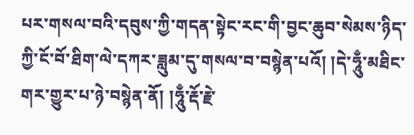པར་གསལ་བའི་དབུས་ཀྱི་གདན་སྟེང་རང་གི་བྱང་ཆུབ་སེམས་ཉིད་ཀྱི་ངོ་བོ་ཐིག་ལེ་དཀར་ཟླུམ་དུ་གསལ་བ་བསྙེན་པའོ། །དེ་ཧཱུྃ་མཐིང་གར་གྱུར་པ་ཉེ་བསྙེན་ནོ། །ཧཱུྃ་རྡོ་རྗེ་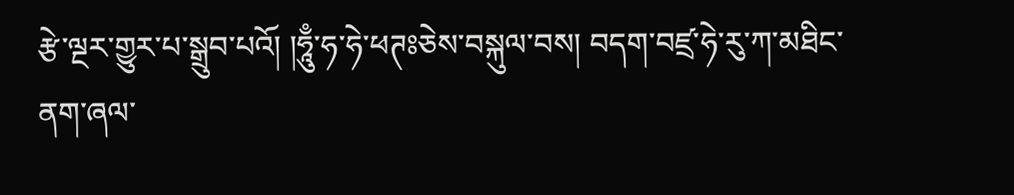རྩེ་ལྔར་གྱུར་པ་སྒྲུབ་པའོ། །ཧཱུྃ་ཧ་ཧེ་ཕཊཿཅེས་བསྐུལ་བས། བདག་བཛྲ་ཧེ་རུ་ཀ་མཐིང་ནག་ཞལ་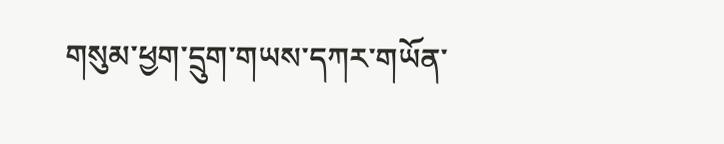གསུམ་ཕྱག་དྲུག་གཡས་དཀར་གཡོན་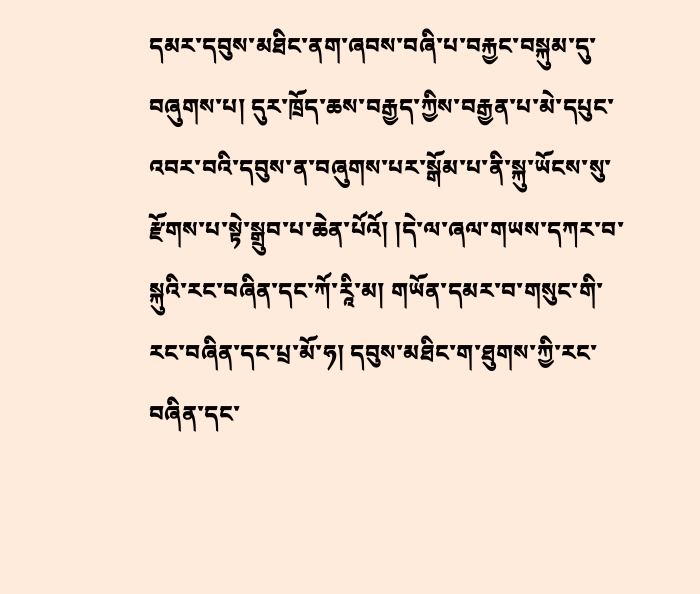དམར་དབུས་མཐིང་ནག་ཞབས་བཞི་པ་བརྐྱང་བསྐུམ་དུ་བཞུགས་པ། དུར་ཁྲོད་ཆས་བརྒྱད་ཀྱིས་བརྒྱན་པ་མེ་དཔུང་འབར་བའི་དབུས་ན་བཞུགས་པར་སྒོམ་པ་ནི་སྐུ་ཡོངས་སུ་རྫོགས་པ་སྟེ་སྒྲུབ་པ་ཆེན་པོའོ། །དེ་ལ་ཞལ་གཡས་དཀར་བ་སྐུའི་རང་བཞིན་དང་ཀོ་རཱི་མ། གཡོན་དམར་བ་གསུང་གི་རང་བཞིན་དང་པྲ་མོ་ཧ། དབུས་མཐིང་ག་ཐུགས་ཀྱི་རང་བཞིན་དང་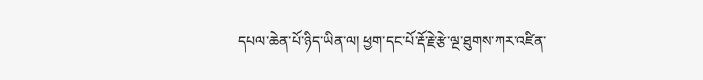དཔལ་ཆེན་པོ་ཉིད་ཡིན་ལ། ཕྱག་དང་པོ་རྡོ་རྗེ་རྩེ་ལྔ་ཐུགས་ཀར་འཛིན་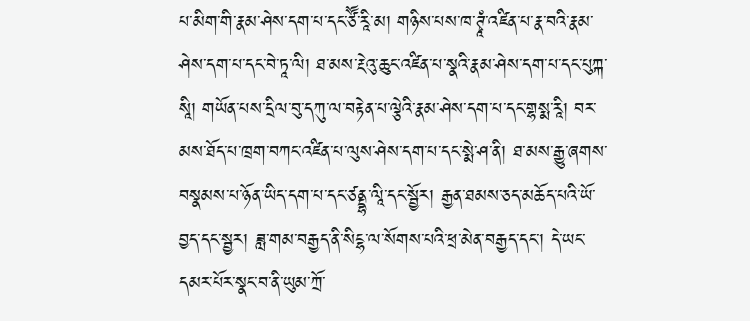པ་མིག་གི་རྣམ་ཤེས་དག་པ་དང་ཙཽ་རཱི་མ། གཉིས་པས་ཁ་ཊྭཱཾ་འཛིན་པ་རྣ་བའི་རྣམ་ཤེས་དག་པ་དང་བེ་ཏཱ་ལི། ཐ་མས་རྔེའུ་ཆུང་འཛིན་པ་སྣའི་རྣམ་ཤེས་དག་པ་དང་པུཀྐ་སཱི། གཡོན་པས་དྲིལ་བུ་དཀུ་ལ་བརྟེན་པ་ལྕེའི་རྣམ་ཤེས་དག་པ་དང་གྷསྨ་རཱི། བར་མས་ཐོད་པ་ཁྲག་བཀང་འཛིན་པ་ལུས་ཤེས་དག་པ་དང་སྨེ་ཤ་ནི། ཐ་མས་རྒྱུ་ཞགས་བསྣམས་པ་ཉོན་ཡིད་དག་པ་དང་ཙནྡྷ་ལཱི་དང་སྦྱོར། རྒྱན་ཐམས་ཅད་མཆོད་པའི་ཡོ་བྱད་དང་སྦྱར། ཟླ་གམ་བརྒྱད་ནི་སིངྷ་ལ་སོགས་པའི་ཕྲ་མེན་བརྒྱད་དང་། དེ་ཡང་དམར་པོར་སྣང་བ་ནི་ཡུམ་ཀྲོ་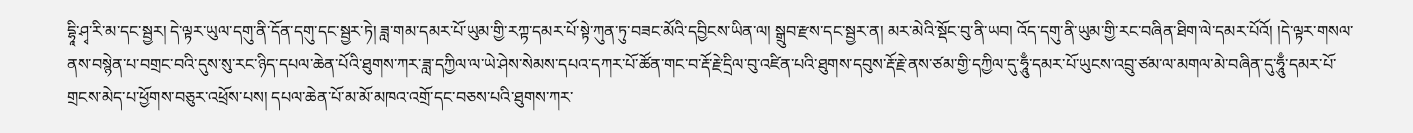དྷཱི་ཤྭ་རི་མ་དང་སྦྱར། དེ་ལྟར་ཡུལ་དགུ་ནི་དོན་དགུ་དང་སྦྱར་ཏེ། ཟླ་གམ་དམར་པོ་ཡུམ་གྱི་རཀྟ་དམར་པོ་སྟེ་ཀུན་ཏུ་བཟང་མོའི་དབྱིངས་ཡིན་ལ། སྒྲུབ་རྫས་དང་སྦྱར་ན། མར་མེའི་སྡོང་བུ་ནི་ཡབ། འོད་དགུ་ནི་ཡུམ་གྱི་རང་བཞིན་ཐིག་ལེ་དམར་པོའོ། །དེ་ལྟར་གསལ་ནས་བསྙེན་པ་བགྲང་བའི་དུས་སུ་རང་ཉིད་དཔལ་ཆེན་པོའི་ཐུགས་ཀར་ཟླ་དཀྱིལ་ལ་ཡེ་ཤེས་སེམས་དཔའ་དཀར་པོ་ཚོན་གང་བ་རྡོ་རྗེ་དྲིལ་བུ་འཛིན་པའི་ཐུགས་དབུས་རྡོ་རྗེ་ནས་ཙམ་གྱི་དཀྱིལ་དུ་ཧཱུྃ་དམར་པོ་ཡུངས་འབྲུ་ཙམ་ལ་མགལ་མེ་བཞིན་དུ་ཧཱུྃ་དམར་པོ་གྲངས་མེད་པ་ཕྱོགས་བཅུར་འཕྲོས་པས། དཔལ་ཆེན་པོ་མ་མོ་མཁའ་འགྲོ་དང་བཅས་པའི་ཐུགས་ཀར་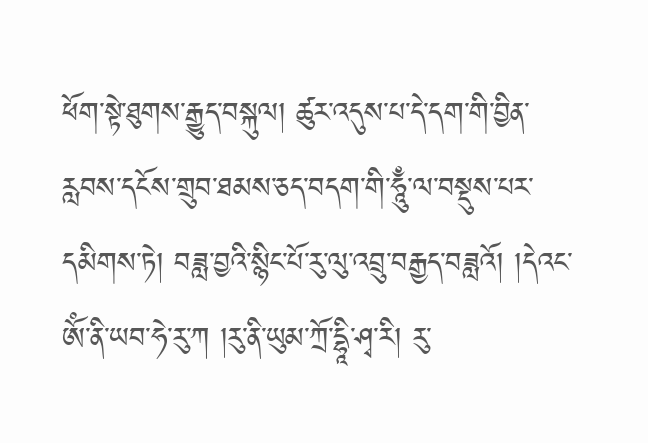ཕོག་སྟེ་ཐུགས་རྒྱུད་བསྐུལ། ཚུར་འདུས་པ་དེ་དག་གི་བྱིན་རླབས་དངོས་གྲུབ་ཐམས་ཅད་བདག་གི་ཧཱུྃ་ལ་བསྡུས་པར་དམིགས་ཏེ། བཟླ་བྱའི་སྙིང་པོ་རུ་ལུ་འབྲུ་བརྒྱད་བཟླའོ། །དེའང་ཨོཾ་ནི་ཡབ་ཧེ་རུ་ཀ །རུ་ནི་ཡུམ་ཀྲོ་དྷཱི་ཤྭ་རི། རུ་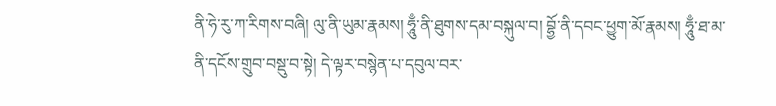ནི་ཧེ་རུ་ཀ་རིགས་བཞི། ལུ་ནི་ཡུམ་རྣམས། ཧཱུྃ་ནི་ཐུགས་དམ་བསྐུལ་བ། བྷྱོ་ནི་དབང་ཕྱུག་མོ་རྣམས། ཧཱུྃ་ཐ་མ་ནི་དངོས་གྲུབ་བསྡུ་བ་སྟེ། དེ་ལྟར་བསྙེན་པ་དབུལ་བར་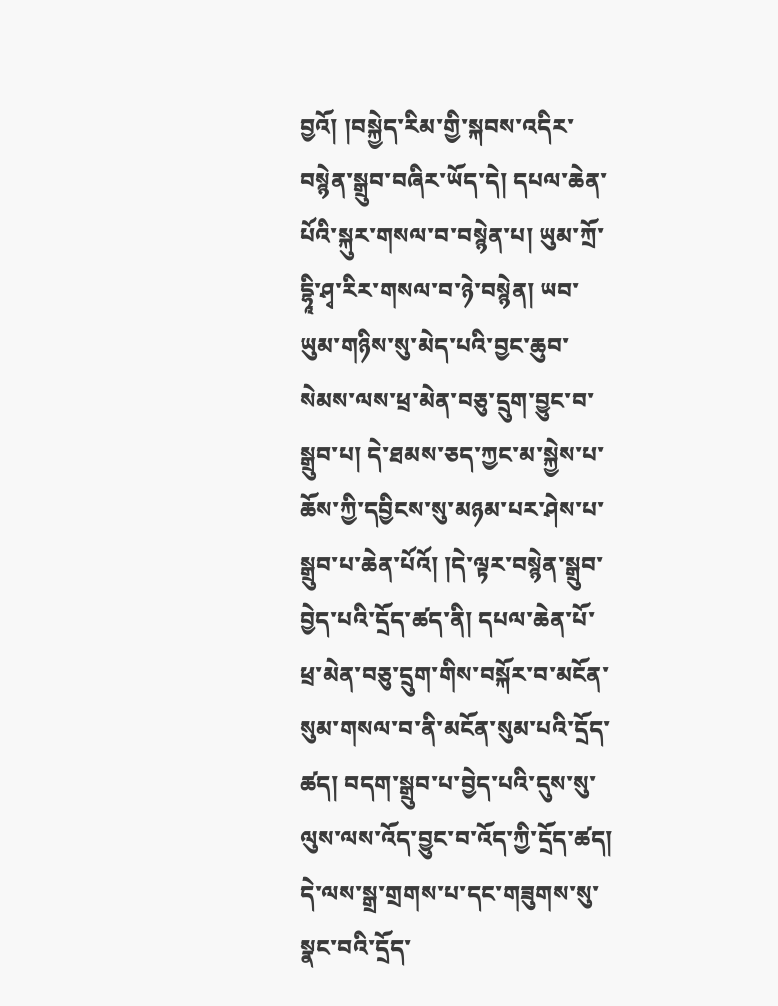བྱའོ། །བསྐྱེད་རིམ་གྱི་སྐབས་འདིར་བསྙེན་སྒྲུབ་བཞིར་ཡོད་དེ། དཔལ་ཆེན་པོའི་སྐུར་གསལ་བ་བསྙེན་པ། ཡུམ་ཀྲོ་དྷཱི་ཤྭ་རིར་གསལ་བ་ཉེ་བསྙེན། ཡབ་ཡུམ་གཉིས་སུ་མེད་པའི་བྱང་ཆུབ་སེམས་ལས་ཕྲ་མེན་བཅུ་དྲུག་བྱུང་བ་སྒྲུབ་པ། དེ་ཐམས་ཅད་ཀྱང་མ་སྐྱེས་པ་ཆོས་ཀྱི་དབྱིངས་སུ་མཉམ་པར་ཤེས་པ་སྒྲུབ་པ་ཆེན་པོའོ། །དེ་ལྟར་བསྙེན་སྒྲུབ་བྱེད་པའི་དྲོད་ཚད་ནི། དཔལ་ཆེན་པོ་ཕྲ་མེན་བཅུ་དྲུག་གིས་བསྐོར་བ་མངོན་སུམ་གསལ་བ་ནི་མངོན་སུམ་པའི་དྲོད་ཚད། བདག་སྒྲུབ་པ་བྱེད་པའི་དུས་སུ་ལུས་ལས་འོད་བྱུང་བ་འོད་ཀྱི་དྲོད་ཚད། དེ་ལས་སྒྲ་གྲགས་པ་དང་གཟུགས་སུ་སྣང་བའི་དྲོད་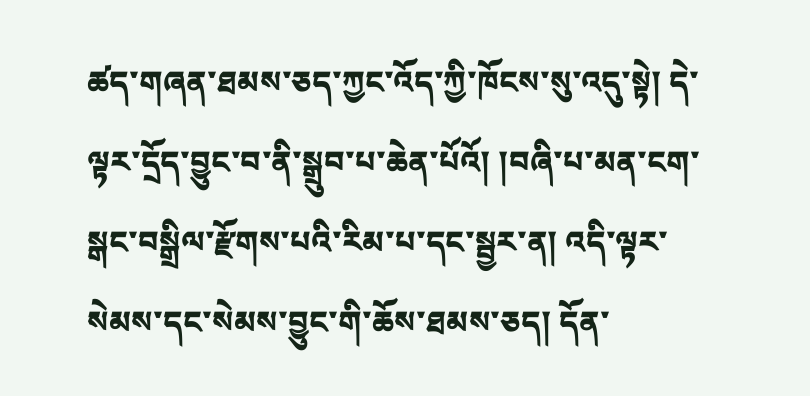ཚད་གཞན་ཐམས་ཅད་ཀྱང་འོད་ཀྱི་ཁོངས་སུ་འདུ་སྟེ། དེ་ལྟར་དྲོད་བྱུང་བ་ནི་སྒྲུབ་པ་ཆེན་པོའོ། །བཞི་པ་མན་ངག་སྒང་བསྒྲིལ་རྫོགས་པའི་རིམ་པ་དང་སྦྱར་ན། འདི་ལྟར་སེམས་དང་སེམས་བྱུང་གི་ཆོས་ཐམས་ཅད། དོན་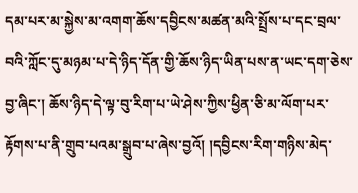དམ་པར་མ་སྐྱེས་མ་འགག་ཆོས་དབྱིངས་མཚན་མའི་སྤྲོས་པ་དང་བྲལ་བའི་ཀློང་དུ་མཉམ་པ་དེ་ཉིད་དོན་གྱི་ཆོས་ཉིད་ཡིན་པས་ན་ཡང་དག་ཅེས་བྱ་ཞིང་། ཆོས་ཉིད་དེ་ལྟ་བུ་རིག་པ་ཡེ་ཤེས་ཀྱིས་ཕྱིན་ཅི་མ་ལོག་པར་རྟོགས་པ་ནི་གྲུབ་པའམ་སྒྲུབ་པ་ཞེས་བྱའོ། །དབྱིངས་རིག་གཉིས་མེད་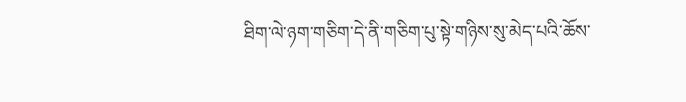ཐིག་ལེ་ཉག་གཅིག་དེ་ནི་གཅིག་པུ་སྟེ་གཉིས་སུ་མེད་པའི་ཆོས་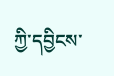ཀྱི་དབྱིངས་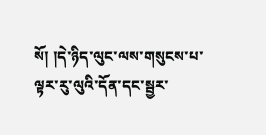སོ། །དེ་ཉིད་ལུང་ལས་གསུངས་པ་ལྟར་རུ་ལུའི་དོན་དང་སྦྱར་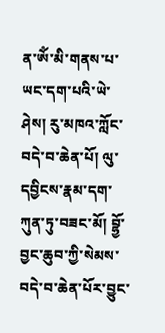ན་ཨོཾ་མི་གནས་པ་ཡང་དག་པའི་ཡེ་ཤེས། རུ་མཁའ་ཀློང་བདེ་བ་ཆེན་པོ། ལུ་དབྱིངས་རྣམ་དག་ཀུན་ཏུ་བཟང་མོ། བྷྱོ་བྱང་ཆུབ་ཀྱི་སེམས་བདེ་བ་ཆེན་པོར་བྱུང་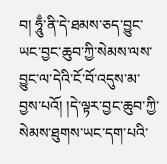བ། ཧཱུྃ་ནི་དེ་ཐམས་ཅད་བྱུང་ཡང་བྱང་ཆུབ་ཀྱི་སེམས་ལས་བྱུང་ལ་དེའི་ངོ་བོ་འདུས་མ་བྱས་པའོ། །དེ་ལྟར་བྱང་ཆུབ་ཀྱི་སེམས་ཐུགས་ཡང་དག་པའི་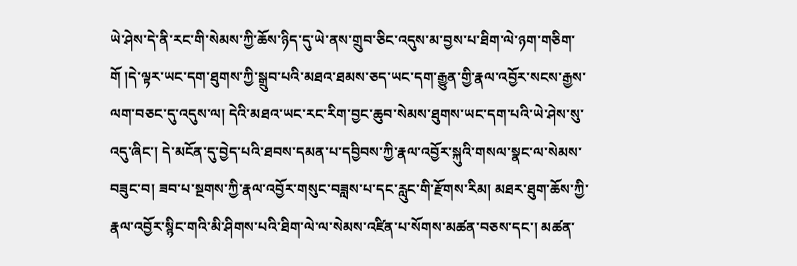ཡེ་ཤེས་དེ་ནི་རང་གི་སེམས་ཀྱི་ཆོས་ཉིད་དུ་ཡེ་ནས་གྲུབ་ཅིང་འདུས་མ་བྱས་པ་ཐིག་ལེ་ཉག་གཅིག་གོ །དེ་ལྟར་ཡང་དག་ཐུགས་ཀྱི་སྒྲུབ་པའི་མཐའ་ཐམས་ཅད་ཡང་དག་རྒྱུན་གྱི་རྣལ་འབྱོར་སངས་རྒྱས་ལག་བཅང་དུ་འདུས་ལ། དེའི་མཐའ་ཡང་རང་རིག་བྱང་ཆུབ་སེམས་ཐུགས་ཡང་དག་པའི་ཡེ་ཤེས་སུ་འདུ་ཞིང་། དེ་མངོན་དུ་བྱེད་པའི་ཐབས་དམན་པ་དབྱིབས་ཀྱི་རྣལ་འབྱོར་སྐུའི་གསལ་སྣང་ལ་སེམས་བཟུང་བ། ཟབ་པ་སྔགས་ཀྱི་རྣལ་འབྱོར་གསུང་བཟླས་པ་དང་རླུང་གི་རྫོགས་རིམ། མཐར་ཐུག་ཆོས་ཀྱི་རྣལ་འབྱོར་སྙིང་གའི་མི་ཤིགས་པའི་ཐིག་ལེ་ལ་སེམས་འཛིན་པ་སོགས་མཚན་བཅས་དང་། མཚན་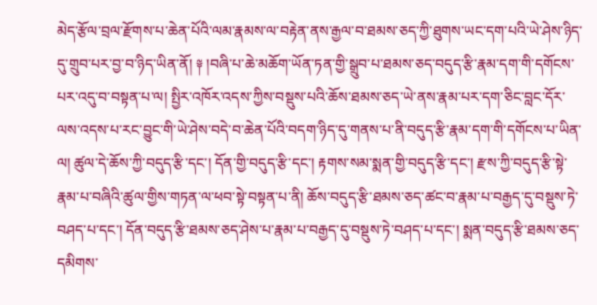མེད་རྩོལ་བྲལ་རྫོགས་པ་ཆེན་པོའི་ལམ་རྣམས་ལ་བརྟེན་ནས་རྒྱལ་བ་ཐམས་ཅད་ཀྱི་ཐུགས་ཡང་དག་པའི་ཡེ་ཤེས་ཉིད་དུ་གྲུབ་པར་བྱ་བ་ཉིད་ཡིན་ནོ། ༈ །བཞི་པ་ཆེ་མཆོག་ཡོན་ཏན་གྱི་སྒྲུབ་པ་ཐམས་ཅད་བདུད་རྩི་རྣམ་དག་གི་དགོངས་པར་འདུ་བ་བསྟན་པ་ལ། སྤྱིར་འཁོར་འདས་ཀྱིས་བསྡུས་པའི་ཆོས་ཐམས་ཅད་ཡེ་ནས་རྣམ་པར་དག་ཅིང་བླང་དོར་ལས་འདས་པ་རང་བྱུང་གི་ཡེ་ཤེས་བདེ་བ་ཆེན་པོའི་བདག་ཉིད་དུ་གནས་པ་ནི་བདུད་རྩི་རྣམ་དག་གི་དགོངས་པ་ཡིན་ལ། ཚུལ་དེ་ཆོས་ཀྱི་བདུད་རྩི་དང་། དོན་གྱི་བདུད་རྩི་དང་། རྟགས་སམ་སྨན་གྱི་བདུད་རྩི་དང་། རྫས་ཀྱི་བདུད་རྩི་སྟེ་རྣམ་པ་བཞིའི་ཚུལ་གྱིས་གཏན་ལ་ཕབ་སྟེ་བསྟན་པ་ནི། ཆོས་བདུད་རྩི་ཐམས་ཅད་ཚང་བ་རྣམ་པ་བརྒྱད་དུ་བསྡུས་ཏེ་བཤད་པ་དང་། དོན་བདུད་རྩི་ཐམས་ཅད་ཤེས་པ་རྣམ་པ་བརྒྱད་དུ་བསྡུས་ཏེ་བཤད་པ་དང་། སྨན་བདུད་རྩི་ཐམས་ཅད་དམིགས་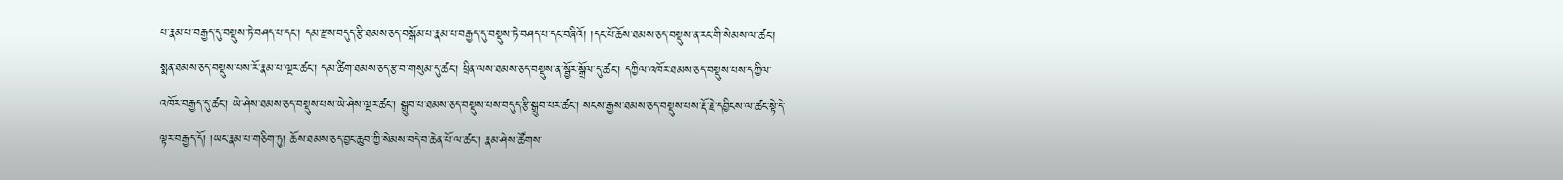པ་རྣམ་པ་བརྒྱད་དུ་བསྡུས་ཏེ་བཤད་པ་དང་། དམ་རྫས་བདུད་རྩི་ཐམས་ཅད་བསྒོམ་པ་རྣམ་པ་བརྒྱད་དུ་བསྡུས་ཏེ་བཤད་པ་དང་བཞིའོ། །དང་པོ་ཆོས་ཐམས་ཅད་བསྡུས་ན་རང་གི་སེམས་ལ་ཚང་། སྨན་ཐམས་ཅད་བསྡུས་པས་རོ་རྣམ་པ་ལྔར་ཚང་། དམ་ཚིག་ཐམས་ཅད་རྩ་བ་གསུམ་དུ་ཚང་། ཕྲིན་ལས་ཐམས་ཅད་བསྡུས་ན་སྦྱོར་སྒྲོལ་དུ་ཚང་། དཀྱིལ་འཁོར་ཐམས་ཅད་བསྡུས་པས་དཀྱིལ་འཁོར་བརྒྱད་དུ་ཚང་། ཡེ་ཤེས་ཐམས་ཅད་བསྡུས་པས་ཡེ་ཤེས་ལྔར་ཚང་། སྒྲུབ་པ་ཐམས་ཅད་བསྡུས་པས་བདུད་རྩི་སྒྲུབ་པར་ཚང་། སངས་རྒྱས་ཐམས་ཅད་བསྡུས་པས་རྡོ་རྗེ་དབྱིངས་ལ་ཚང་སྟེ་དེ་ལྟར་བརྒྱད་དོ། །ཡང་རྣམ་པ་གཅིག་ཏུ། ཆོས་ཐམས་ཅད་བྱང་ཆུབ་ཀྱི་སེམས་བདེ་བ་ཆེན་པོ་ལ་ཚང་། རྣམ་ཤེས་ཚོགས་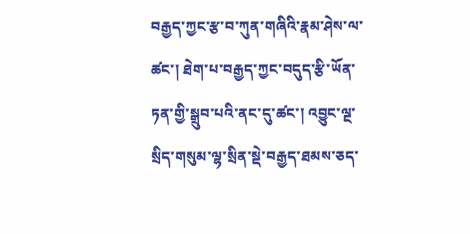བརྒྱད་ཀྱང་རྩ་བ་ཀུན་གཞིའི་རྣམ་ཤེས་ལ་ཚང་། ཐེག་པ་བརྒྱད་ཀྱང་བདུད་རྩི་ཡོན་ཏན་གྱི་སྒྲུབ་པའི་ནང་དུ་ཚང་། འབྱུང་ལྔ་སྲིད་གསུམ་ལྷ་སྲིན་སྡེ་བརྒྱད་ཐམས་ཅད་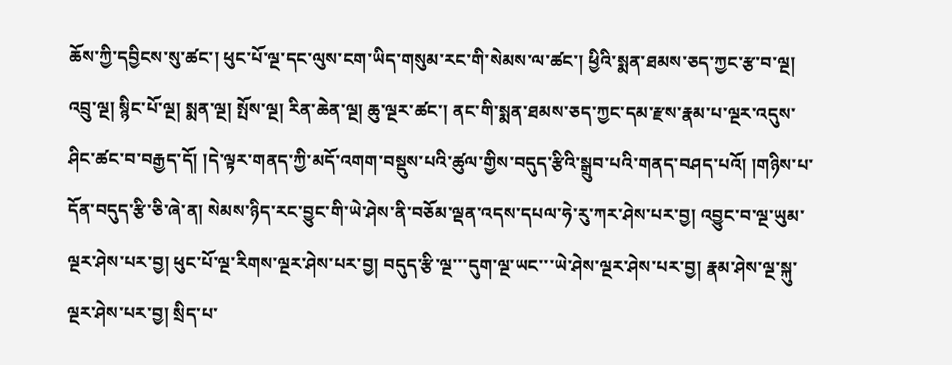ཆོས་ཀྱི་དབྱིངས་སུ་ཚང་། ཕུང་པོ་ལྔ་དང་ལུས་ངག་ཡིད་གསུམ་རང་གི་སེམས་ལ་ཚང་། ཕྱིའི་སྨན་ཐམས་ཅད་ཀྱང་རྩ་བ་ལྔ། འབྲུ་ལྔ། སྙིང་པོ་ལྔ། སྨན་ལྔ། སྤོས་ལྔ། རིན་ཆེན་ལྔ། ཆུ་ལྔར་ཚང་། ནང་གི་སྨན་ཐམས་ཅད་ཀྱང་དམ་རྫས་རྣམ་པ་ལྔར་འདུས་ཤིང་ཚང་བ་བརྒྱད་དོ། །དེ་ལྟར་གནད་ཀྱི་མདོ་འགག་བསྡུས་པའི་ཚུལ་གྱིས་བདུད་རྩིའི་སྒྲུབ་པའི་གནད་བཤད་པའོ། །གཉིས་པ་དོན་བདུད་རྩི་ཅི་ཞེ་ན། སེམས་ཉིད་རང་བྱུང་གི་ཡེ་ཤེས་ནི་བཅོམ་ལྡན་འདས་དཔལ་ཧེ་རུ་ཀར་ཤེས་པར་བྱ། འབྱུང་བ་ལྔ་ཡུམ་ལྔར་ཤེས་པར་བྱ། ཕུང་པོ་ལྔ་རིགས་ལྔར་ཤེས་པར་བྱ། བདུད་རྩི་ལྔ་་་དུག་ལྔ་ཡང་་་ཡེ་ཤེས་ལྔར་ཤེས་པར་བྱ། རྣམ་ཤེས་ལྔ་སྐུ་ལྔར་ཤེས་པར་བྱ། སྲིད་པ་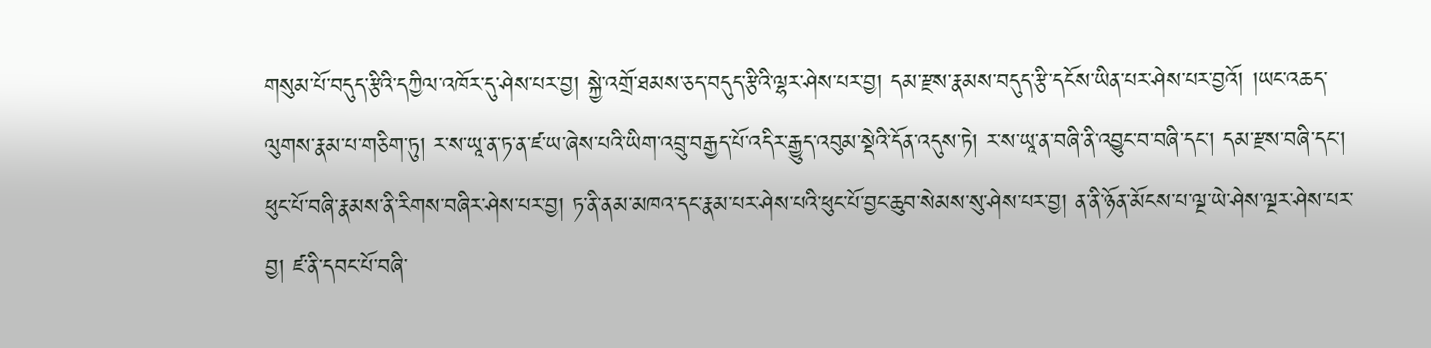གསུམ་པོ་བདུད་རྩིའི་དཀྱིལ་འཁོར་དུ་ཤེས་པར་བྱ། སྐྱེ་འགྲོ་ཐམས་ཅད་བདུད་རྩིའི་ལྷར་ཤེས་པར་བྱ། དམ་རྫས་རྣམས་བདུད་རྩི་དངོས་ཡིན་པར་ཤེས་པར་བྱའོ། །ཡང་འཆད་ལུགས་རྣམ་པ་གཅིག་ཏུ། ར་ས་ཡཱ་ན་ཏ་ན་ཛ་ཡ་ཞེས་པའི་ཡིག་འབྲུ་བརྒྱད་པོ་འདིར་རྒྱུད་འབུམ་སྡེའི་དོན་འདུས་ཏེ། ར་ས་ཡཱ་ན་བཞི་ནི་འབྱུང་བ་བཞི་དང་། དམ་རྫས་བཞི་དང། ཕུང་པོ་བཞི་རྣམས་ནི་རིགས་བཞིར་ཤེས་པར་བྱ། ཏ་ནི་ནམ་མཁའ་དང་རྣམ་པར་ཤེས་པའི་ཕུང་པོ་བྱང་ཆུབ་སེམས་སུ་ཤེས་པར་བྱ། ན་ནི་ཉོན་མོངས་པ་ལྔ་ཡེ་ཤེས་ལྔར་ཤེས་པར་བྱ། ཛ་ནི་དབང་པོ་བཞི་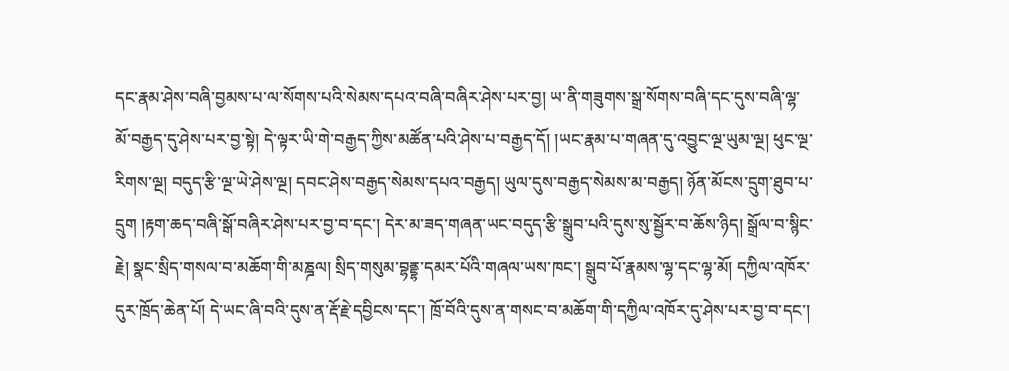དང་རྣམ་ཤེས་བཞི་བྱམས་པ་ལ་སོགས་པའི་སེམས་དཔའ་བཞི་བཞིར་ཤེས་པར་བྱ། ཡ་ནི་གཟུགས་སྒྲ་སོགས་བཞི་དང་དུས་བཞི་ལྷ་མོ་བརྒྱད་དུ་ཤེས་པར་བྱ་སྟེ། དེ་ལྟར་ཡི་གེ་བརྒྱད་ཀྱིས་མཚོན་པའི་ཤེས་པ་བརྒྱད་དོ། །ཡང་རྣམ་པ་གཞན་དུ་འབྱུང་ལྔ་ཡུམ་ལྔ། ཕུང་ལྔ་རིགས་ལྔ། བདུད་རྩི་ལྔ་ཡེ་ཤེས་ལྔ། དབང་ཤེས་བརྒྱད་སེམས་དཔའ་བརྒྱད། ཡུལ་དུས་བརྒྱད་སེམས་མ་བརྒྱད། ཉོན་མོངས་དྲུག་ཐུབ་པ་དྲུག །རྟག་ཆད་བཞི་སྒོ་བཞིར་ཤེས་པར་བྱ་བ་དང་། དེར་མ་ཟད་གཞན་ཡང་བདུད་རྩི་སྒྲུབ་པའི་དུས་སུ་སྦྱོར་བ་ཆོས་ཉིད། སྒྲོལ་བ་སྙིང་རྗེ། སྣང་སྲིད་གསལ་བ་མཆོག་གི་མཎྜལ། སྲིད་གསུམ་བྷནྡྷ་དམར་པོའི་གཞལ་ཡས་ཁང་། སྒྲུབ་པོ་རྣམས་ལྷ་དང་ལྷ་མོ། དཀྱིལ་འཁོར་དུར་ཁྲོད་ཆེན་པོ། དེ་ཡང་ཞི་བའི་དུས་ན་རྡོ་རྗེ་དབྱིངས་དང་། ཁྲོ་བོའི་དུས་ན་གསང་བ་མཆོག་གི་དཀྱིལ་འཁོར་དུ་ཤེས་པར་བྱ་བ་དང་།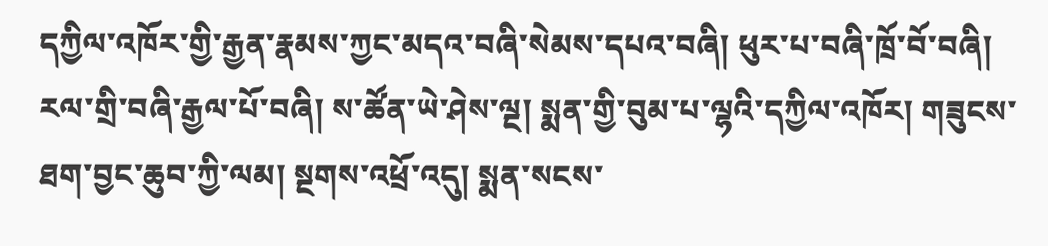དཀྱིལ་འཁོར་གྱི་རྒྱན་རྣམས་ཀྱང་མདའ་བཞི་སེམས་དཔའ་བཞི། ཕུར་པ་བཞི་ཁྲོ་བོ་བཞི། རལ་གྲི་བཞི་རྒྱལ་པོ་བཞི། ས་ཚོན་ཡེ་ཤེས་ལྔ། སྨན་གྱི་བུམ་པ་ལྷའི་དཀྱིལ་འཁོར། གཟུངས་ཐག་བྱང་ཆུབ་ཀྱི་ལམ། སྔགས་འཕྲོ་འདུ། སྨན་སངས་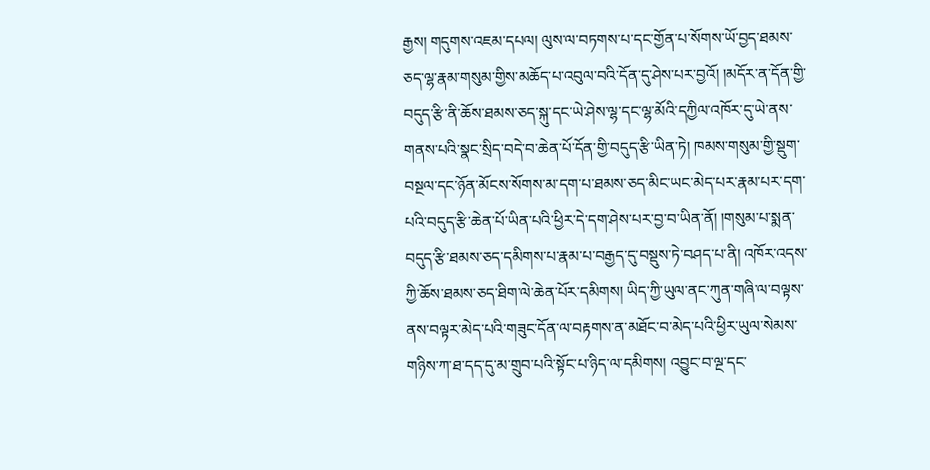རྒྱས། གདུགས་འཇམ་དཔལ། ལུས་ལ་བཏགས་པ་དང་གྱོན་པ་སོགས་ཡོ་བྱད་ཐམས་ཅད་ལྷ་རྣམ་གསུམ་གྱིས་མཆོད་པ་འབུལ་བའི་དོན་དུ་ཤེས་པར་བྱའོ། །མདོར་ན་དོན་གྱི་བདུད་རྩི་ནི་ཆོས་ཐམས་ཅད་སྐུ་དང་ཡེ་ཤེས་ལྷ་དང་ལྷ་མོའི་དཀྱིལ་འཁོར་དུ་ཡེ་ནས་གནས་པའི་སྣང་སྲིད་བདེ་བ་ཆེན་པོ་དོན་གྱི་བདུད་རྩི་ཡིན་ཏེ། ཁམས་གསུམ་གྱི་སྡུག་བསྔལ་དང་ཉོན་མོངས་སོགས་མ་དག་པ་ཐམས་ཅད་མིང་ཡང་མེད་པར་རྣམ་པར་དག་པའི་བདུད་རྩི་ཆེན་པོ་ཡིན་པའི་ཕྱིར་དེ་དག་ཤེས་པར་བྱ་བ་ཡིན་ནོ། །གསུམ་པ་སྨན་བདུད་རྩི་ཐམས་ཅད་དམིགས་པ་རྣམ་པ་བརྒྱད་དུ་བསྡུས་ཏེ་བཤད་པ་ནི། འཁོར་འདས་ཀྱི་ཆོས་ཐམས་ཅད་ཐིག་ལེ་ཆེན་པོར་དམིགས། ཡིད་ཀྱི་ཡུལ་ནང་ཀུན་གཞི་ལ་བལྟས་ནས་བལྟར་མེད་པའི་གཟུང་དོན་ལ་བརྟགས་ན་མཐོང་བ་མེད་པའི་ཕྱིར་ཡུལ་སེམས་གཉིས་ཀ་ཐ་དད་དུ་མ་གྲུབ་པའི་སྟོང་པ་ཉིད་ལ་དམིགས། འབྱུང་བ་ལྔ་དང་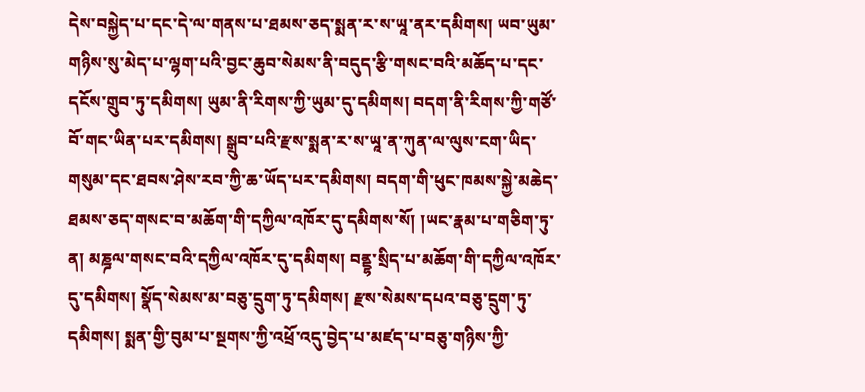དེས་བསྐྱེད་པ་དང་དེ་ལ་གནས་པ་ཐམས་ཅད་སྨན་ར་ས་ཡཱ་ནར་དམིགས། ཡབ་ཡུམ་གཉིས་སུ་མེད་པ་ལྷག་པའི་བྱང་ཆུབ་སེམས་ནི་བདུད་རྩི་གསང་བའི་མཆོད་པ་དང་དངོས་གྲུབ་ཏུ་དམིགས། ཡུམ་ནི་རིགས་ཀྱི་ཡུམ་དུ་དམིགས། བདག་ནི་རིགས་ཀྱི་གཙོ་བོ་གང་ཡིན་པར་དམིགས། སྒྲུབ་པའི་རྫས་སྨན་ར་ས་ཡཱ་ན་ཀུན་ལ་ལུས་ངག་ཡིད་གསུམ་དང་ཐབས་ཤེས་རབ་ཀྱི་ཆ་ཡོད་པར་དམིགས། བདག་གི་ཕུང་ཁམས་སྐྱེ་མཆེད་ཐམས་ཅད་གསང་བ་མཆོག་གི་དཀྱིལ་འཁོར་དུ་དམིགས་སོ། །ཡང་རྣམ་པ་གཅིག་ཏུ་ན། མཎྜལ་གསང་བའི་དཀྱིལ་འཁོར་དུ་དམིགས། བནྡྷ་སྲིད་པ་མཆོག་གི་དཀྱིལ་འཁོར་དུ་དམིགས། སྣོད་སེམས་མ་བཅུ་དྲུག་ཏུ་དམིགས། རྫས་སེམས་དཔའ་བཅུ་དྲུག་ཏུ་དམིགས། སྨན་གྱི་བུམ་པ་སྔགས་ཀྱི་འཕྲོ་འདུ་བྱེད་པ་མཛད་པ་བཅུ་གཉིས་ཀྱི་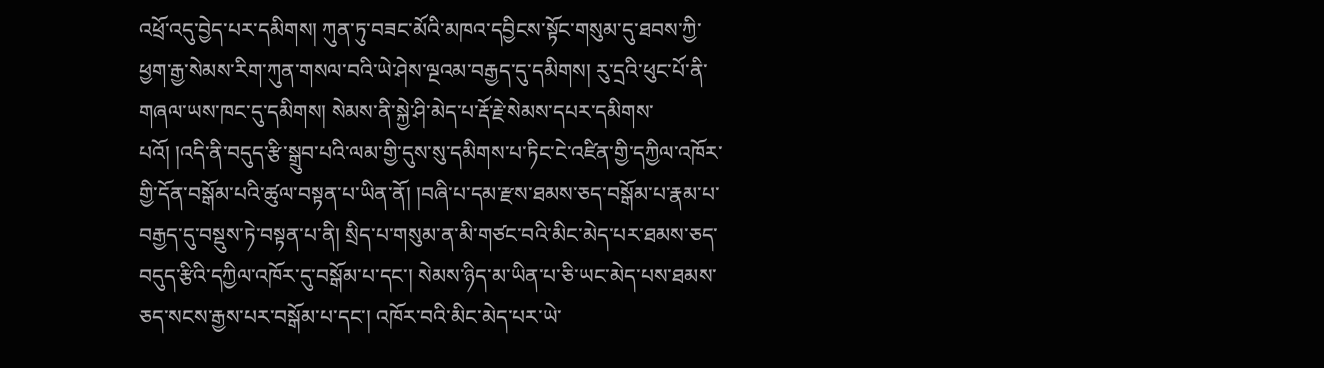འཕྲོ་འདུ་བྱེད་པར་དམིགས། ཀུན་ཏུ་བཟང་མོའི་མཁའ་དབྱིངས་སྟོང་གསུམ་དུ་ཐབས་ཀྱི་ཕྱག་རྒྱ་སེམས་རིག་ཀུན་གསལ་བའི་ཡེ་ཤེས་ལྔའམ་བརྒྱད་དུ་དམིགས། རུ་དྲའི་ཕུང་པོ་ནི་གཞལ་ཡས་ཁང་དུ་དམིགས། སེམས་ནི་སྐྱེ་ཤི་མེད་པ་རྡོ་རྗེ་སེམས་དཔར་དམིགས་པའོ། །འདི་ནི་བདུད་རྩི་སྒྲུབ་པའི་ལམ་གྱི་དུས་སུ་དམིགས་པ་ཏིང་ངེ་འཛིན་གྱི་དཀྱིལ་འཁོར་གྱི་དོན་བསྒོམ་པའི་ཚུལ་བསྟན་པ་ཡིན་ནོ། །བཞི་པ་དམ་རྫས་ཐམས་ཅད་བསྒོམ་པ་རྣམ་པ་བརྒྱད་དུ་བསྡུས་ཏེ་བསྟན་པ་ནི། སྲིད་པ་གསུམ་ན་མི་གཙང་བའི་མིང་མེད་པར་ཐམས་ཅད་བདུད་རྩིའི་དཀྱིལ་འཁོར་དུ་བསྒོམ་པ་དང་། སེམས་ཉིད་མ་ཡིན་པ་ཅི་ཡང་མེད་པས་ཐམས་ཅད་སངས་རྒྱས་པར་བསྒོམ་པ་དང་། འཁོར་བའི་མིང་མེད་པར་ཡེ་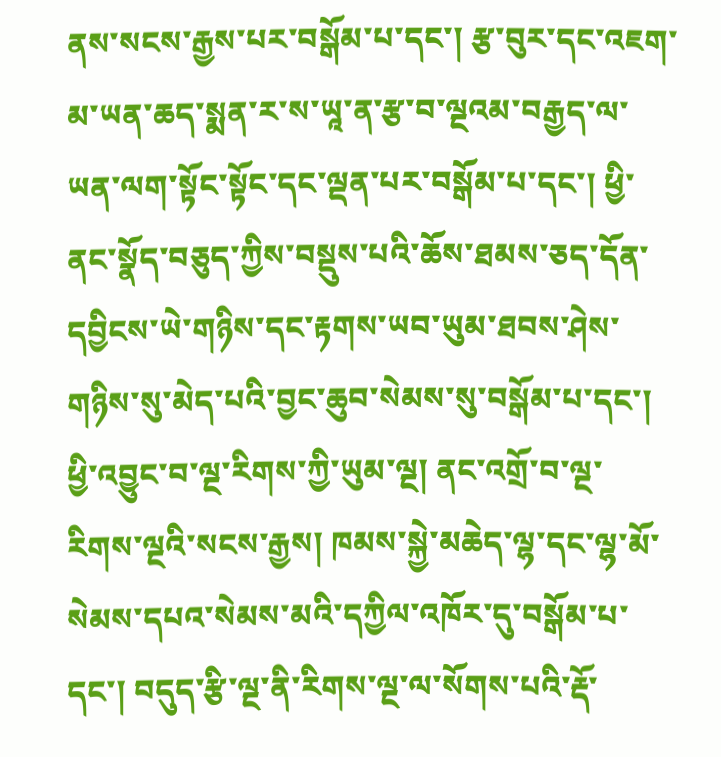ནས་སངས་རྒྱས་པར་བསྒོམ་པ་དང་། རྩ་བུར་དང་འཇག་མ་ཡན་ཆད་སྨན་ར་ས་ཡཱ་ན་རྩ་བ་ལྔའམ་བརྒྱད་ལ་ཡན་ལག་སྟོང་སྟོང་དང་ལྡན་པར་བསྒོམ་པ་དང་། ཕྱི་ནང་སྣོད་བཅུད་ཀྱིས་བསྡུས་པའི་ཆོས་ཐམས་ཅད་དོན་དབྱིངས་ཡེ་གཉིས་དང་རྟགས་ཡབ་ཡུམ་ཐབས་ཤེས་གཉིས་སུ་མེད་པའི་བྱང་ཆུབ་སེམས་སུ་བསྒོམ་པ་དང་། ཕྱི་འབྱུང་བ་ལྔ་རིགས་ཀྱི་ཡུམ་ལྔ། ནང་འགྲོ་བ་ལྔ་རིགས་ལྔའི་སངས་རྒྱས། ཁམས་སྐྱེ་མཆེད་ལྷ་དང་ལྷ་མོ་སེམས་དཔའ་སེམས་མའི་དཀྱིལ་འཁོར་དུ་བསྒོམ་པ་དང་། བདུད་རྩི་ལྔ་ནི་རིགས་ལྔ་ལ་སོགས་པའི་རྡོ་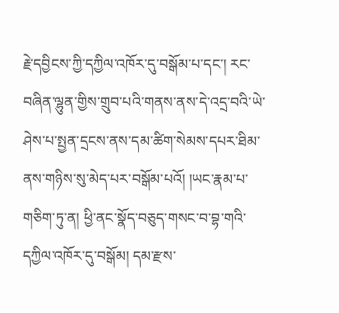རྗེ་དབྱིངས་ཀྱི་དཀྱིལ་འཁོར་དུ་བསྒོམ་པ་དང་། རང་བཞིན་ལྷུན་གྱིས་གྲུབ་པའི་གནས་ནས་དེ་འདྲ་བའི་ཡེ་ཤེས་པ་སྤྱན་དྲངས་ནས་དམ་ཚིག་སེམས་དཔར་ཐིམ་ནས་གཉིས་སུ་མེད་པར་བསྒོམ་པའོ། །ཡང་རྣམ་པ་གཅིག་ཏུ་ན། ཕྱི་ནང་སྣོད་བཅུད་གསང་བ་བྷ་གའི་དཀྱིལ་འཁོར་དུ་བསྒོམ། དམ་རྫས་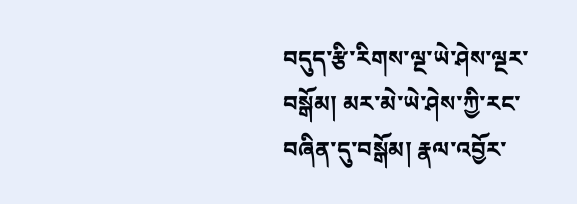བདུད་རྩི་རིགས་ལྔ་ཡེ་ཤེས་ལྔར་བསྒོམ། མར་མེ་ཡེ་ཤེས་ཀྱི་རང་བཞིན་དུ་བསྒོམ། རྣལ་འབྱོར་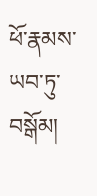ཕོ་རྣམས་ཡབ་ཏུ་བསྒོམ།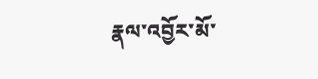རྣལ་འབྱོར་མོ་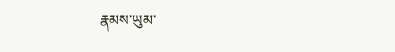རྣམས་ཡུམ་